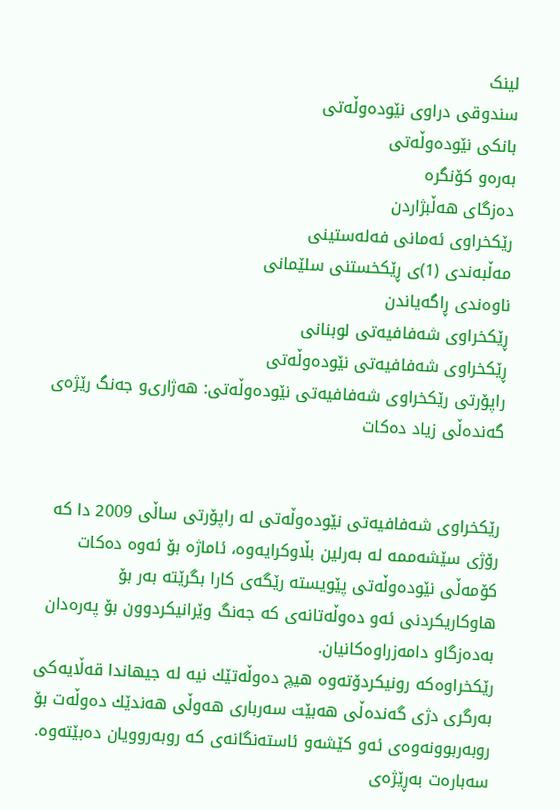لینک
سندوقی‌ دراوی‌ نێوده‌وڵه‌تی‌
بانكی‌ نێوده‌وڵه‌تی‌
به‌ره‌و كۆنگره‌
ده‌زگای‌ هه‌ڵبژاردن
رێكخراوی‌ ئه‌مانی‌ فه‌له‌ستینی‌
مه‌ڵبه‌ندی‌ (1)ی‌ ڕێكخستنی‌ سلێمانی‌
ناوه‌ندی‌ ڕاگه‌یاندن
ڕێكخراوی‌ شه‌فافیه‌تی‌ لوبنانی‌
ڕێكخراوی‌ شه‌فافیه‌تی‌ نێوده‌وڵه‌تی‌
راپۆرتی‌ رێكخراوی‌ شه‌فافیه‌تی‌ نێوده‌وڵه‌تی‌: هه‌ژاری‌‌و جه‌نگ رێژه‌ی‌ گه‌نده‌ڵی‌ زیاد ده‌كات


رێكخراوی‌ شه‌فافیه‌تی‌ نێوده‌وڵه‌تی‌ له‌ راپۆرتی‌ ساڵی‌ 2009 دا كه‌ رۆژی‌ سێشه‌ممه‌ له‌ به‌رلین بڵاوكرایه‌وه‌، ئاماژه‌ بۆ ئه‌وه‌ ده‌كات كۆمه‌ڵی‌ نێوده‌وڵه‌تی‌ پێویسته‌ رێگه‌ی‌ كارا بگرێته‌ به‌ر بۆ هاوكاریكردنی‌ ئه‌و ده‌وڵه‌تانه‌ی‌ كه‌ جه‌نگ وێرانیكردوون بۆ په‌ره‌دان به‌ده‌زگا‌و دامه‌زراوه‌كانیان.
رێكخراوه‌كه‌ رونیكردۆته‌وه‌ هیچ ده‌وڵه‌تێك نیه‌ له‌ جیهاندا قه‌ڵایه‌كی‌ به‌رگری‌ دژی‌ گه‌نده‌ڵی‌ هه‌بێت سه‌رباری‌ هه‌وڵی‌ هه‌ندێك ده‌وڵه‌ت بۆ روبه‌ربوونه‌وه‌ی‌ ئه‌و كێشه‌‌و ئاسته‌نگانه‌ی‌ كه‌ روبه‌روویان ده‌بێته‌وه‌.
سه‌باره‌ت به‌ڕێژه‌ی‌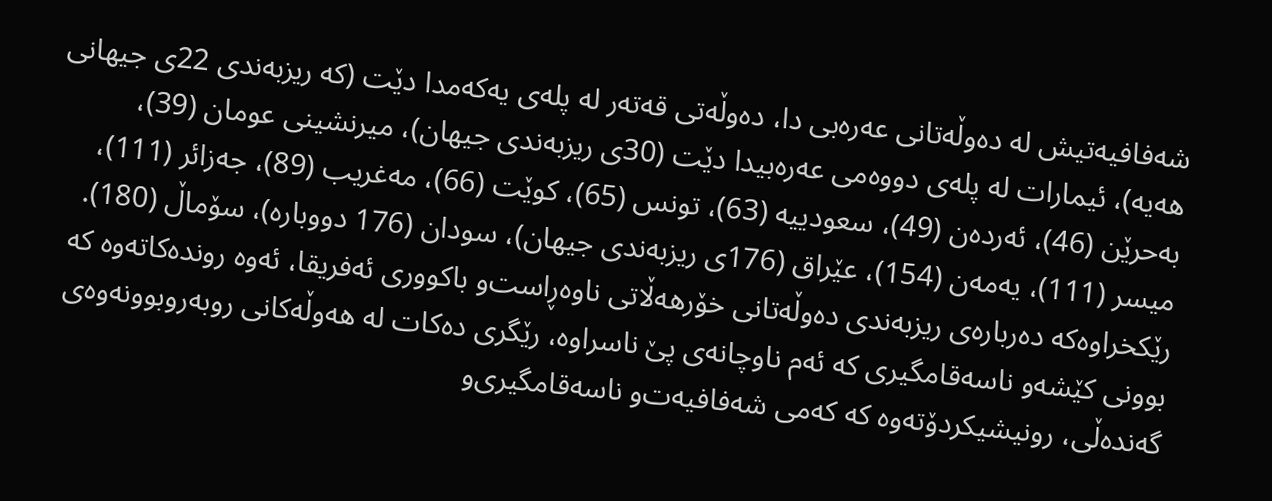شه‌فافیه‌تیش له‌ ده‌وڵه‌تانی‌ عه‌ره‌بی‌ دا، ده‌وڵه‌تی‌ قه‌ته‌ر له‌ پله‌ی‌ یه‌كه‌مدا دێت (كه‌ ریزبه‌ندی‌ 22ی‌ جیهانی‌ هه‌یه‌)، ئیمارات له‌ پله‌ی‌ دووه‌می‌ عه‌ره‌بیدا دێت (30ی‌ ریزبه‌ندی‌ جیهان)، میرنشینی‌ عومان (39)، به‌حرێن (46)، ئه‌رده‌ن (49)، سعودییه‌ (63)، تونس (65)، كوێت (66)، مه‌غریب (89)، جه‌زائر (111)، میسر (111)، یه‌مه‌ن (154)، عێراق (176ی‌ ریزبه‌ندی‌ جیهان)، سودان (176 دووباره‌)، سۆماڵ (180).
رێكخراوه‌كه‌ ده‌رباره‌ی‌ ریزبه‌ندی‌ ده‌وڵه‌تانی‌ خۆرهه‌ڵاتی‌ ناوه‌ڕاست‌و باكووری‌ ئه‌فریقا، ئه‌وه‌ رونده‌كاته‌وه‌ كه‌ بوونی‌ كێشه‌‌و ناسه‌قامگیری‌ كه‌ ئه‌م ناوچانه‌ی‌ پێ ناسراوه‌، رێگری ده‌كات له‌ هه‌وڵه‌كانی‌ روبه‌روبوونه‌وه‌ی‌ گه‌نده‌ڵی‌، رونیشیكردۆته‌وه‌ كه‌ كه‌می‌ شه‌فافیه‌ت‌و ناسه‌قامگیری‌‌و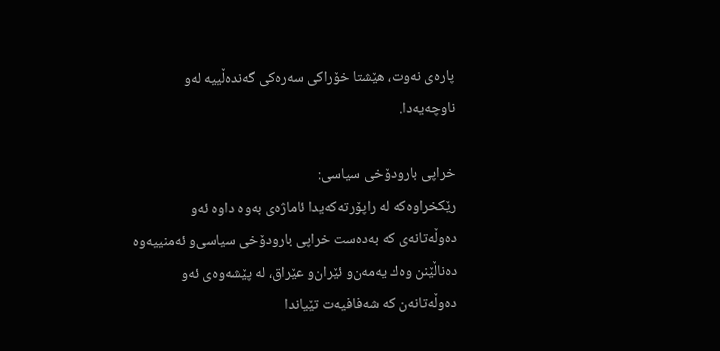پاره‌ی‌ نه‌وت، هێشتا خۆراكی‌ سه‌ره‌كی‌ گه‌نده‌ڵییه‌ له‌و ناوچه‌یه‌دا.

خراپی‌ بارودۆخی‌ سیاسی‌:
رێكخراوه‌كه‌ له‌ راپۆرته‌كه‌یدا ئاماژه‌ی‌ به‌وه‌ داوه‌ ئه‌و ده‌وڵه‌تانه‌ی‌ كه‌ به‌ده‌ست خراپی‌ بارودۆخی‌ سیاسی‌‌و ئه‌منییه‌وه‌ ده‌ناڵێنن وه‌ك یه‌مه‌ن‌و ئێران‌و عێراق، له‌ پێشه‌وه‌ی‌ ئه‌و ده‌وڵه‌تانه‌ن كه‌ شه‌فافیه‌ت تێیاندا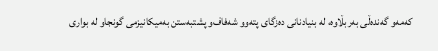كه‌مه‌‌و گه‌نده‌ڵی‌ به‌ربڵاوه‌، له‌ بنیادنانی‌ ده‌زگای‌ پته‌و‌و شه‌فاف‌و پشتبه‌ستن به‌میكانیزمی‌ گونجاو له‌ بواری‌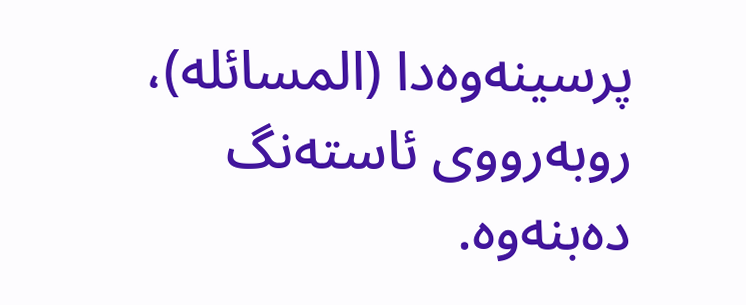پرسینه‌وه‌دا (المسائله‌)، روبه‌رووی‌ ئاسته‌نگ ده‌بنه‌وه‌.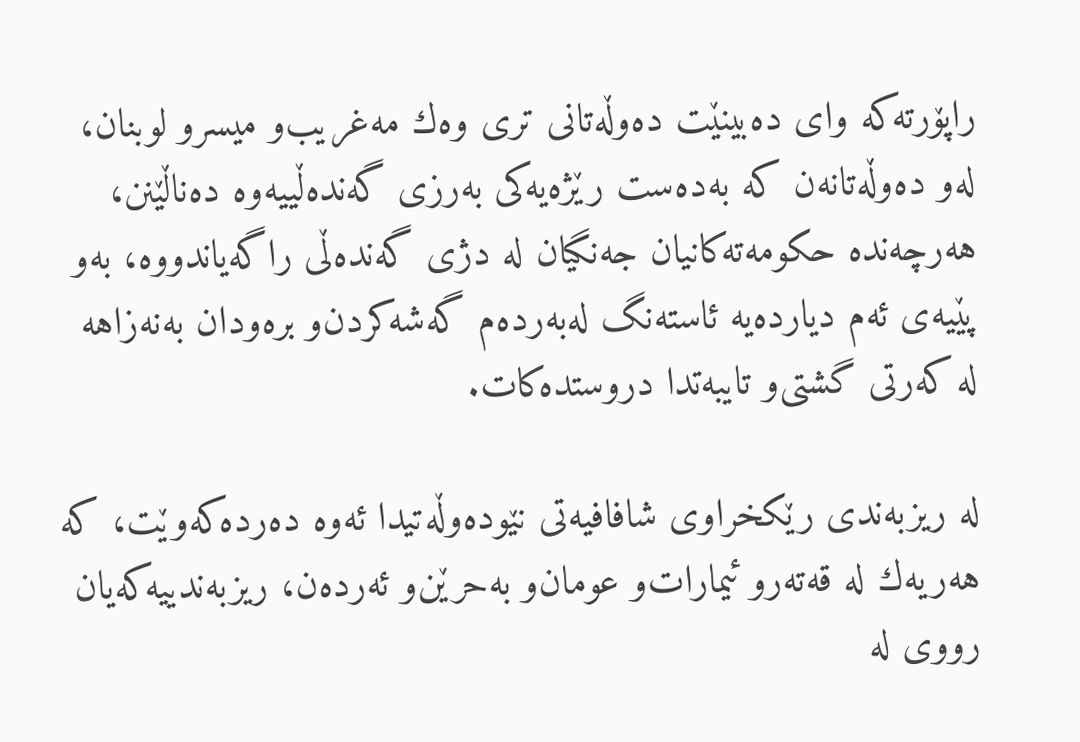راپۆرته‌كه‌ وای‌ ده‌بینێت ده‌وڵه‌تانی‌ تری‌ وه‌ك مه‌غریب‌و میسر‌و لوبنان، له‌و ده‌وڵه‌تانه‌ن كه‌ به‌ده‌ست رێژه‌یه‌كی‌ به‌رزی‌ گه‌نده‌ڵییه‌وه‌ ده‌ناڵێنن، هه‌رچه‌نده‌ حكومه‌ته‌كانیان جه‌نگیان له‌ دژی‌ گه‌نده‌ڵی‌ راگه‌یاندووه‌، به‌و پێیه‌ی‌ ئه‌م دیارده‌یه‌ ئاسته‌نگ له‌به‌رده‌م گه‌شه‌كردن‌و بره‌ودان به‌نه‌زاهه‌ له‌ كه‌رتی‌ گشتی‌‌و تایبه‌تدا دروستده‌كات.

له‌ ریزبه‌ندی‌ رێكخراوی‌ شافافیه‌تی‌ نێوده‌وڵه‌تیدا ئه‌وه‌ ده‌رده‌كه‌وێت، كه‌ هه‌ریه‌ك له‌ قه‌ته‌رو ئیمارات‌و عومان‌و به‌حرێن‌و ئه‌رده‌ن، ریزبه‌ندییه‌كه‌یان رووی‌ له‌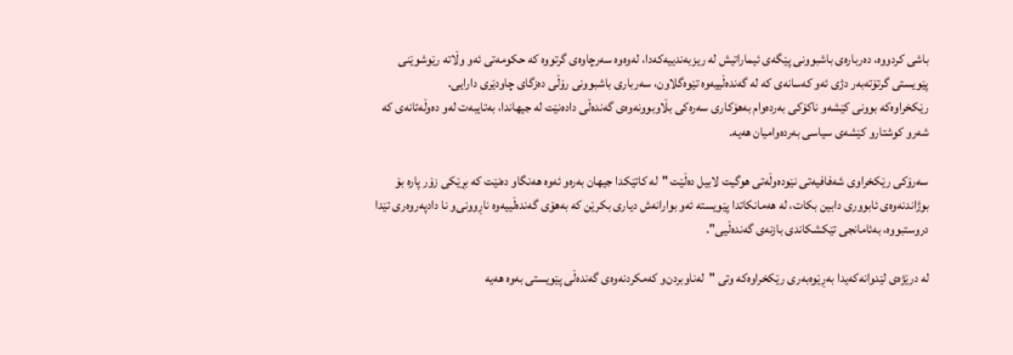باشی‌ كردووه‌، ده‌رباره‌ی‌ باشبوونی‌ پێگه‌ی‌ ئیماراتیش له‌ ریزبه‌ندییه‌كه‌دا، له‌وه‌وه‌ سه‌رچاوه‌ی‌ گرتووه‌ كه‌ حكومه‌تی‌ ئه‌و وڵاته‌ رێوشوێنی‌ پێویستی‌ گرتۆته‌به‌ر دژی‌ ئه‌و كه‌سانه‌ی‌ كه‌ له‌ گه‌نده‌ڵییه‌وه‌ تێوه‌گلاون، سه‌رباری‌ باشبوونی‌ رۆڵی‌ ده‌زگای‌ چاودێری‌ دارایی‌.
رێكخراوه‌كه‌ بوونی‌ كێشه‌‌و ناكۆكی‌ به‌رده‌وام به‌هۆكاری‌ سه‌ره‌كی‌ بڵاوبوونه‌وه‌ی‌ گه‌نده‌ڵی‌ داده‌نێت له‌ جیهاندا، به‌تایبه‌ت له‌و ده‌وڵه‌تانه‌ی‌ كه‌ شه‌ر‌و كوشتارو كێشه‌ی‌ سیاسی‌ به‌رده‌وامیان هه‌یه‌.

سه‌رۆكی‌ رێكخراوی‌ شه‌فافیه‌تی‌ نێوده‌وڵه‌تی‌ هوگیت لابیل ده‌ڵێت "له‌ كاتێكدا جیهان به‌ره‌و ئه‌وه‌ هه‌نگاو ده‌نێت كه‌ بڕێكی‌ زۆر پاره‌ بۆ بوژاندنه‌وه‌ی‌ ئابووری دابین بكات، له‌ هه‌مانكاتدا پێویسته‌ ئه‌و بوارانه‌ش دیاری بكرێن كه‌ به‌هۆی‌ گه‌نده‌ڵییه‌وه‌ ناڕوونی‌‌و نا دادپه‌روه‌ری‌ تێدا دروستبووه‌، به‌ئامانجی‌ تێكشكاندی‌ بازنه‌ی‌ گه‌نده‌ڵیی".

له‌ درێژه‌ی‌ لێدوانه‌كه‌یدا به‌ڕێوه‌به‌ری‌ رێكخراوه‌كه‌ وتی‌ "له‌ناوبردن‌و كه‌مكردنه‌وه‌ی‌ گه‌نده‌ڵی‌ پێویستی‌ به‌وه‌ هه‌یه‌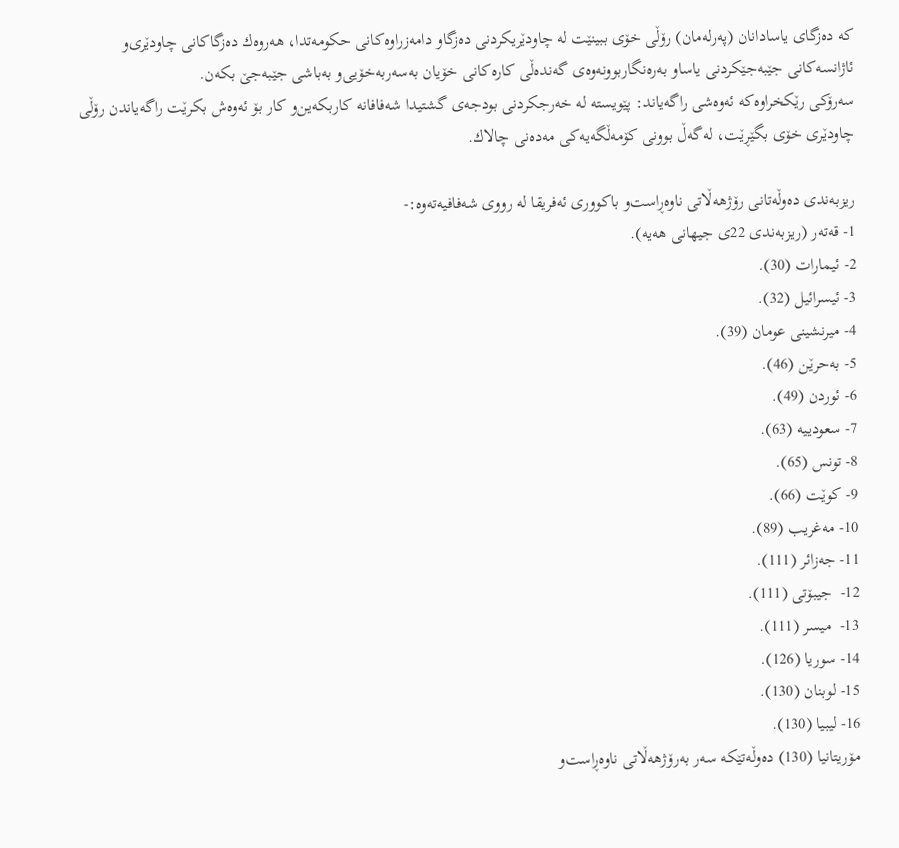كه‌ ده‌زگای‌ یاسادانان (په‌رله‌مان) رۆڵی‌ خۆی‌ ببینێت له‌ چاودێریكردنی‌ ده‌زگا‌و دامه‌زراوه‌كانی‌ حكومه‌تدا، هه‌روه‌ك ده‌زگاكانی‌ چاودێری‌‌و ئاژانسه‌كانی‌ جێبه‌جێكردنی‌ یاسا‌و به‌ره‌نگاربوونه‌وه‌ی‌ گه‌نده‌ڵی‌ كاره‌كانی‌ خۆیان به‌سه‌ربه‌خۆیی‌‌و به‌باشی‌ جێبه‌جێ بكه‌ن.
سه‌رۆكی‌ رێكخراوه‌كه‌ ئه‌وه‌شی‌ راگه‌یاند: پێویسته‌ له‌ خه‌رجكردنی‌ بودجه‌ی‌ گشتیدا شه‌فافانه‌ كاربكه‌ین‌و كار بۆ ئه‌وه‌ش بكرێت راگه‌یاندن رۆڵی‌ چاودێری‌ خۆی‌ بگێڕێت، له‌گه‌ڵ بوونی‌ كۆمه‌ڵگه‌یه‌كی‌ مه‌ده‌نی‌ چالاك.

ریزبه‌ندی‌ ده‌وڵه‌تانی‌ رۆژهه‌ڵاتی‌ ناوه‌ڕاست‌و باكووری‌ ئه‌فریقا له‌ رووی‌ شه‌فافیه‌ته‌وه‌:-
1- قه‌ته‌ر (ریزبه‌ندی‌ 22ی‌ جیهانی‌ هه‌یه‌).
2- ئیمارات (30).
3- ئیسرائیل (32).
4- میرنشینی‌ عومان (39).
5- به‌حرێن (46).
6- ئوردن (49).
7- سعودییه‌ (63).
8- تونس (65).
9- كوێت (66).
10- مه‌غریب (89).
11- جه‌زائر (111).
12-  جیبۆتی‌ (111).
13-  میسر (111).
14- سوریا (126).
15- لوبنان (130).
16- لیبیا (130).
مۆریتانیا (130) ده‌وڵه‌تێكه‌ سه‌ر به‌رۆژهه‌ڵاتی‌ ناوه‌ڕاست‌و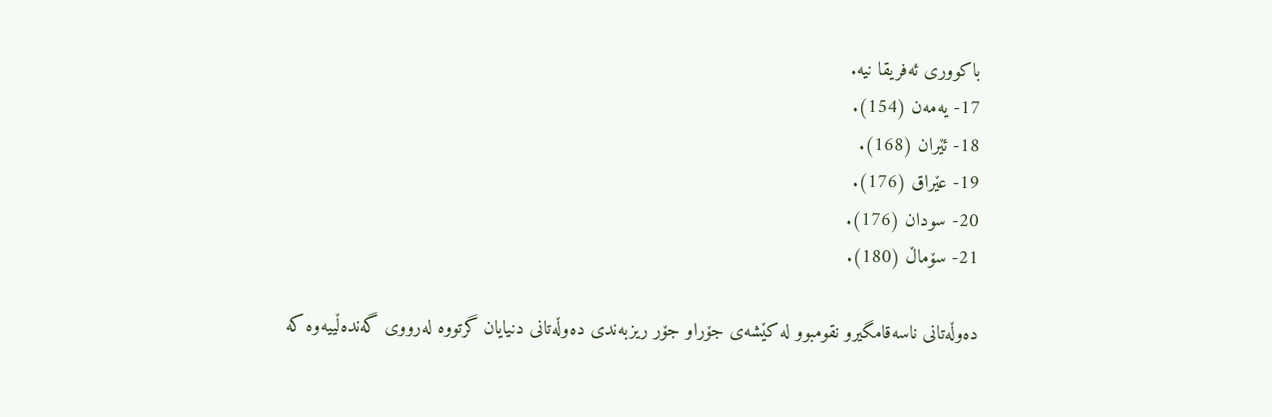باكووری‌ ئه‌فریقا نیه‌.
17- یه‌مه‌ن (154).
18- ئێران (168).
19- عێراق (176).
20- سودان (176).
21- سۆماڵ (180).

ده‌وڵه‌تانی‌ ناسه‌قامگیر‌و نقومبوو له‌ كێشه‌ی‌ جۆراو جۆر ریزبه‌ندی‌ ده‌وڵه‌تانی‌ دنیایان گرتووه‌ له‌رووی‌ گه‌نده‌ڵییه‌وه‌ كه‌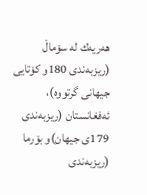هه‌ریه‌ك له‌ سۆماڵ (ریزبه‌ندی‌ 180و كۆتایی‌ جیهانی‌ گرتووه‌)، ئه‌فغانستان (ریزبه‌ندی‌ 179ی‌ جیهان)و بۆرما (ریزبه‌ندی‌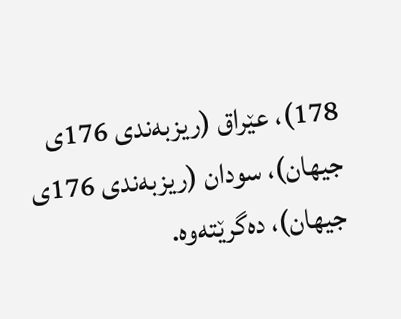178)، عێراق (ریزبه‌ندی‌ 176ی‌ جیهان)، سودان (ریزبه‌ندی‌ 176ی‌ جیهان)، ده‌گرێته‌وه‌.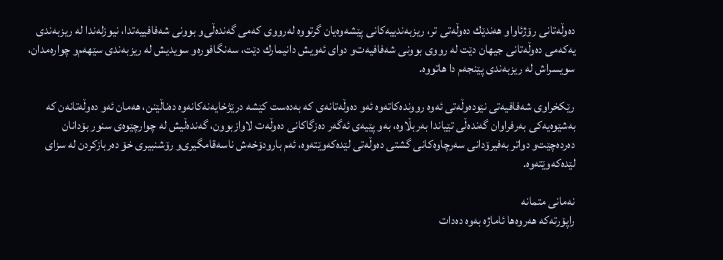ده‌وڵه‌تانی‌ رۆژئاواو هه‌ندێك ده‌وڵه‌تی‌ تر، ریزبه‌ندییه‌كانی‌ پێشه‌وه‌یان گرتووه‌ له‌رووی‌ كه‌می‌ گه‌نده‌ڵی‌و بوونی‌ شه‌فافییه‌تدا، نیوزله‌ندا له‌ ریزبه‌ندی‌ یه‌كه‌می‌ ده‌وڵه‌تانی‌ جیهان دێت له‌ رووی‌ بوونی‌ شه‌فافیه‌ت‌و دوای‌ ئه‌ویش دانیمارك دێت، سه‌نگافوره‌و سویدیش له‌ ریزبه‌ندی‌ سێهه‌م‌و چواره‌مدان، سویسراش له‌ ریزبه‌ندی‌ پێنجه‌م دا هاتووه‌.

رێكخراوی‌ شه‌فافیه‌تی‌ نێوده‌وڵه‌تی‌ ئه‌وه‌ روونده‌كاته‌وه‌ ئه‌و ده‌وڵه‌تانه‌ی‌ كه‌ به‌ده‌ست كێشه‌ درێژخایه‌نه‌كانه‌وه‌ ده‌ناڵێنن، هه‌مان ئه‌و ده‌وڵه‌تانه‌ن كه‌ به‌شێوه‌یه‌كی‌ به‌رفراوان گه‌نده‌ڵی‌ تێیاندا به‌ربڵاوه‌، به‌و پێیه‌ی‌ ئه‌گه‌ر ده‌زگاكانی‌ ده‌وڵه‌ت لاوازبوون، گه‌نده‌ڵیش له‌ چوارچێوه‌ی‌ سنور بۆدانان ده‌رده‌چێت‌و دواتر به‌فیرۆدانی‌ سه‌رچاوه‌كانی‌ گشتی‌ ده‌وڵه‌تی‌ لێده‌كه‌وێته‌وه‌، ئه‌م بارودۆخه‌ش ناسه‌قامگیری‌‌و رۆشنبیری‌ خۆ ده‌ربازكردن له‌ سزای‌ لێده‌كه‌وێته‌وه‌.

نه‌مانی‌ متمانه‌
راپۆرته‌كه‌ هه‌روه‌ها ئاماژه‌ به‌وه‌ ده‌دات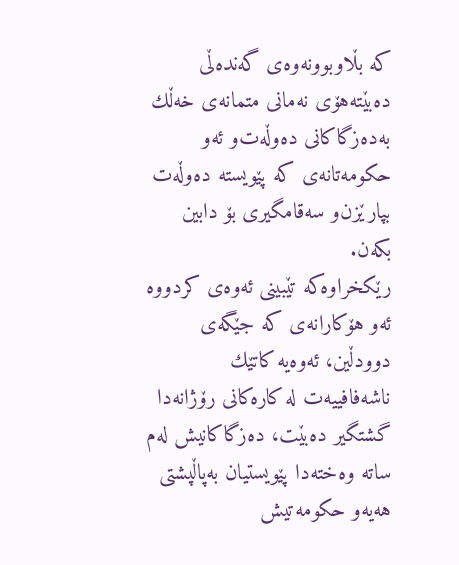كه‌ بڵاوبوونه‌وه‌ی‌ گه‌نده‌ڵی‌ ده‌بێته‌هۆی‌ نه‌مانی‌ متمانه‌ی‌ خه‌ڵك به‌ده‌زگاكانی‌ ده‌وڵه‌ت‌و ئه‌و حكومه‌تانه‌ی‌ كه‌ پێویسته‌ ده‌وڵه‌ت بپارێزن‌و سه‌قامگیری‌ بۆ دابین بكه‌ن.
رێكخراوه‌كه‌ تێبینی‌ ئه‌وه‌ی‌ كردووه‌ ئه‌و هۆكارانه‌ی‌ كه‌ جێگه‌ی‌ دوودڵین، ئه‌وه‌یه‌ كاتێك ناشه‌فافییه‌ت له‌ كاره‌كانی‌ رۆژانه‌دا گشتگیر ده‌بێت، ده‌زگاكانیش له‌م ساته‌ وه‌خته‌دا پێویستیان به‌پاڵپشتی‌ هه‌یه‌‌و حكومه‌تیش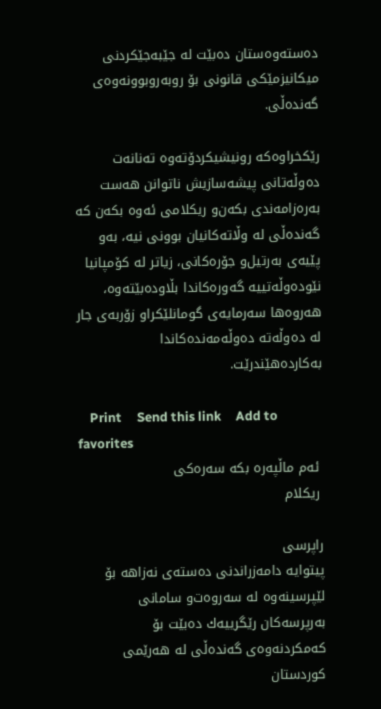ده‌سته‌وه‌ستان ده‌بێت له‌ جێبه‌جێكردنی‌ میكانیزمێكی‌ قانونی‌ بۆ روبه‌روبوونه‌وه‌ی‌ گه‌نده‌ڵی‌.

رێكخراوه‌كه‌ رونیشیكردۆته‌وه‌ ته‌نانه‌ت ده‌وڵه‌تانی‌ پیشه‌سازیش ناتوانن هه‌ست به‌ره‌زامه‌ندی‌ بكه‌ن‌و ریكلامی‌ ئه‌وه‌ بكه‌ن كه‌ گه‌نده‌ڵی‌ له‌ وڵاته‌كانیان بوونی‌ نیه‌، به‌و پێیه‌ی‌ به‌رتیل‌و جۆره‌كانی‌، زیاتر له‌ كۆمپانیا نێوده‌وڵه‌تییه‌ گه‌وره‌كاندا بڵاوده‌بێته‌وه‌، هه‌روه‌ها سه‌رمایه‌ی‌ گومانلێكراو زۆربه‌ی‌ جار له‌ ده‌وڵه‌ته‌ ده‌وڵه‌مه‌نده‌كاندا به‌كارده‌هێندرێت.

    Print     Send this link     Add to favorites
 ئه‌م ماڵپه‌ره‌ بکه‌ سه‌ره‌کی
 ریکلام

راپرسی
پیتوایه‌ دامه‌زراندنی‌ ده‌سته‌ی‌ نه‌زاهه ‌بۆ لێپرسینه‌وه‌ له‌ سه‌روه‌ت‌و سامانی‌ به‌رپرسه‌كان رێگرییه‌ك ده‌بێت بۆ كه‌مكردنه‌وه‌ی‌ گه‌نده‌ڵی‌ له‌ هه‌رێمی‌ كوردستان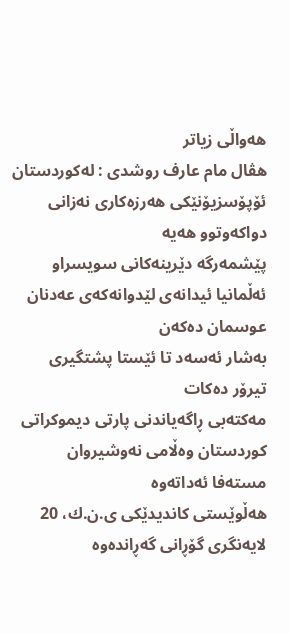هه‌واڵی زیاتر
هڤال مام عارف روشدی : له‌كوردستان ئۆپۆسزیۆنێكی هه‌رزه‌كاری نه‌زانی دواكه‌وتوو هه‌یه‌
پێشمه‌رگه‌ دێرینه‌كانی سویسراو ئه‌ڵمانیا ئیدانه‌ی لێدوانه‌كه‌ی عه‌دنان عوسمان ده‌كه‌ن
به‌شار ئه‌سه‌د تا ئێستا پشتگیری تیرۆر ده‌كات
مه‌كته‌بی ڕاگه‌یاندنی پارتی دیموكراتی كوردستان وه‌ڵامی نه‌وشیروان مسته‌فا ئه‌داته‌وه‌
هه‌ڵوێستی كاندیدێكی ی.ن.ك، 20 لایه‌نگری گۆڕانی گه‌ڕانده‌وه‌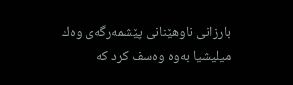بارزانی ناوهێنانی پێشمه‌رگه‌ی وه‌ك میلیشیا به‌وه‌ وه‌سف كرد كه‌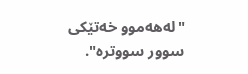"له‌هه‌موو خه‌تێكی سوور سووتره‌".